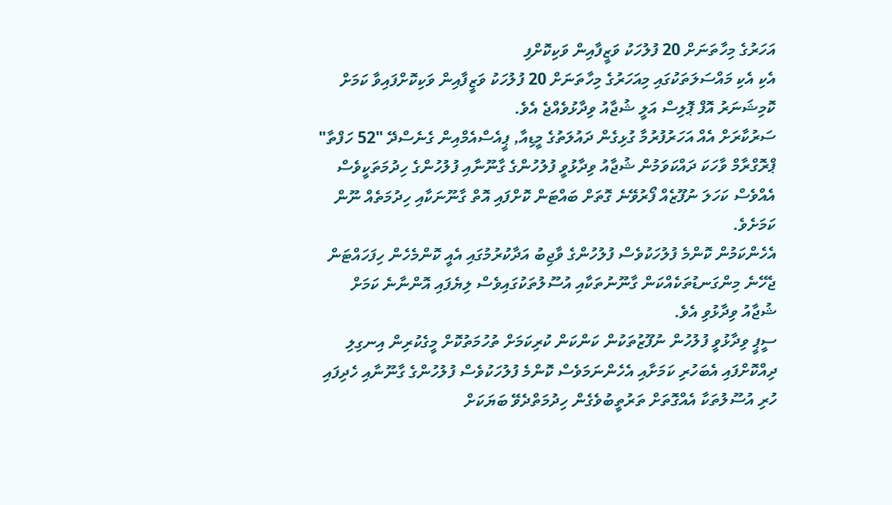އަހަރުގެ މިހާތަނަށް 20 ފުލުހަކު ވަޒީފާއިން ވަކިކޮށްފި
އެކި އެކި މައްސަލަތަކުގައި މިއަހަރުގެ މިހާތަނަށް 20 ފުލުހަކު ވަޒީފާއިން ވަކިކޮށްފައިވާ ކަމަށް ކޮމިޝަނަރު އޮފް ޕޮލިސް އަލީ ޝުޖާއު ވިދާޅުވެއްޖެ އެވެ.
ސަރުކާރަށް އެއް އަހަރުފުރުމާ ގުޅިގެން ދައުލަތުގެ މީޑިއާ, ޕީއެސްއެމްއިން ގެނެސްދޭ "52 ހަފްތާ" ޕްރޮގްރާމް ވާހަކަ ދައްކަވަމުން ޝުޖާއު ވިދާޅުވީ ފުލުހުންގެ ގާނޫނާއި ފުލުހުންގެ ހިދުމަތަކީވެސް އެއްވެސް ކަހަލަ ނުފޫޒެއް ފޯރުވޭނެ ގޮތަށް ބައްޓަން ކޮށްފައި އޮތް ގާނޫނަކާއި ހިދުމަތެއް ނޫން ކަމަށެވެ.
އެހެންކަމުން ކޮންމެ ފުލުހަކުވެސް ފުލުހުންގެ ވާޖިބު އަދާކުރުމުގައި އެއީ ކޮންމެހެން ހިފަހައްޓަން ޖެހޭނެ މިންގަނޑުތަކެއްކަން ގާނޫނުތަކާއި އުސޫލުތަކުގައިވެސް ލިޔެފައި އޮންނާނެ ކަމަށް ޝުޖާއު ވިދާޅުވި އެވެ.
ސީޕީ ވިދާޅުވީ ފުލުހުން ނުފޫޒުތަކުން ކަންކަން ކުރިކަމަށް ތުހުމަތުކޮށް މީގެކުރިން އިނގިލި ދިއްކޮށްފައި އެބަހުރި ކަމަށާއި އެހެންނަމަވެސް ކޮންމެ ފުލުހަކުވެސް ފުލުހުންގެ ގާނޫނާއި ހެދިފައި ހުރި އުސޫލުތަކާ އެއްގޮތަށް ތަރުތީބުވެގެން ހިދުމަތްދެވޭ ބަޔަކަށް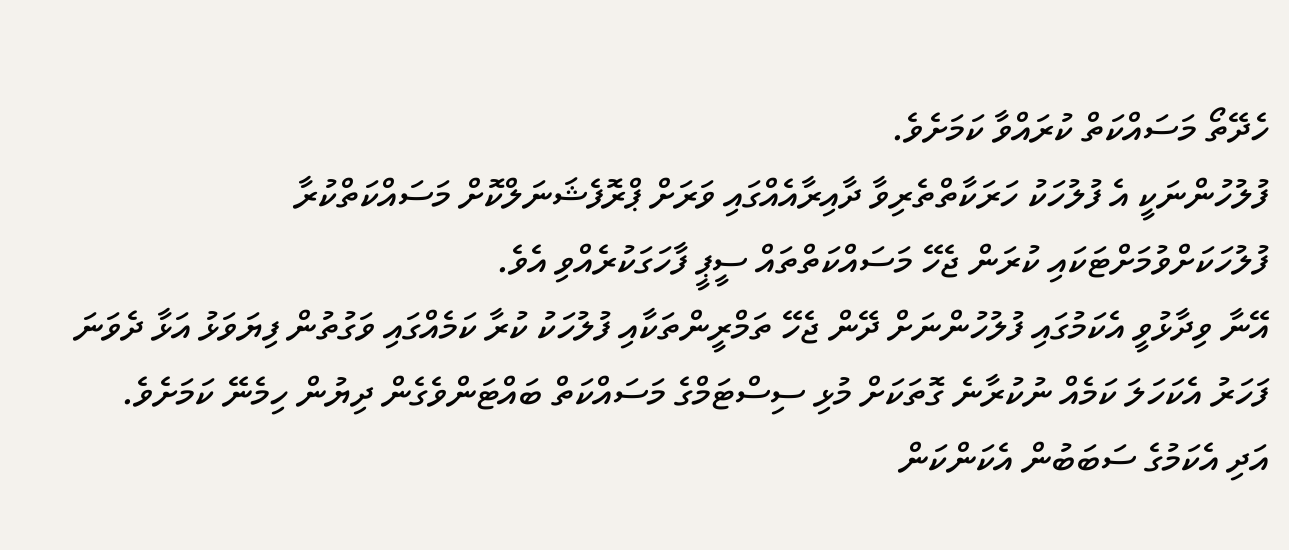ހެދޭތޯ މަސައްކަތް ކުރައްވާ ކަމަށެވެ.
ފުލުހުންނަކީ އެ ފުލުހަކު ހަރަކާތްތެރިވާ ދާއިރާއެއްގައި ވަރަށް ޕްރޮފެޝަނަލްކޮށް މަސައްކަތްކުރާ ފުލުހަކަށްވުމަށްޓަކައި ކުރަން ޖެހޭ މަސައްކަތްތައް ސީޕީ ފާހަގަކުރެއްވި އެވެ.
އޭނާ ވިދާޅުވީ އެކަމުގައި ފުލުހުންނަށް ދޭން ޖެހޭ ތަމްރީންތަކާއި ފުލުހަކު ކުރާ ކަމެއްގައި ވަގުތުން ފިޔަވަޅު އަޅާ ދެވަނަ ފަހަރު އެކަހަލަ ކަމެއް ނުކުރާނެ ގޮތަކަށް މުޅި ސިސްޓަމްގެ މަސައްކަތް ބައްޓަންވެގެން ދިޔުން ހިމެނޭ ކަމަށެވެ.
އަދި އެކަމުގެ ސަބަބުން އެކަންކަން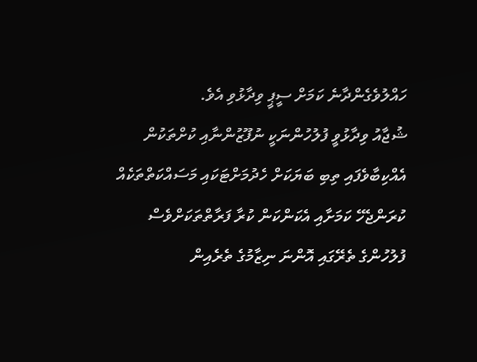ހައްލުވެގެންދާނެ ކަމަށް ސީޕީ ވިދާޅުވި އެވެ.
ޝުޖާއު ވިދާޅުވީ ފުލުހުންނަކީ ނުފޫޒުންނާއި ކުށްތަކުން އެއްކިބާވެފައި ތިބި ބަޔަކަށް ހެދުމަށްޓަކައި މަސައްކަތްތަކެއް ކުރަންޖެހޭ ކަމަށާއި އެކަންކަން ކުރާ ފަރާތްތަކަށްވެސް ފުލުހުންގެ ތެރޭގައި އޮންނަ ނިޒާމުގެ ތެރެއިން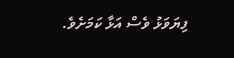ފިޔަވަޅު ވެސް އަޅާ ކަމަށެވެ.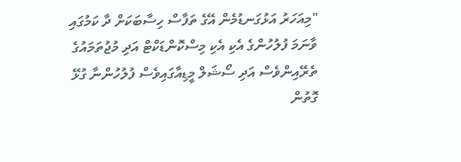"މިއަހަރު އަޅުގަނޑުމެން އޭގެ ތަފާސް ހިސާބަކަށް ދާ ކަމުގައި ވާނަމަ ފުލުހުންގެ އެކި އެކި މިސްކޮންޑަކްޓް އަދި މުޖުތަމައުގެ ތެރޭއިންވެސް އަދި ސޯޝަލް މީޑިއާގައިވެސް ފުލުހުންނާ ގުޅޭ ގޮތުން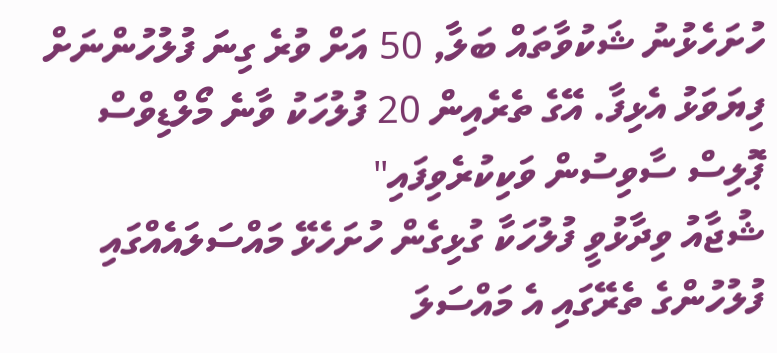ހުށަހެޅުނު ޝަކުވާތައް ބަލާ, 50 އަށް ވުރެ ގިނަ ފުލުހުންނަށް ފިޔަވަޅު އެޅިފާ. އޭގެ ތެރެއިން 20 ފުލުހަކު ވާނެ މޯލްޑިވްސް ޕޮލިސް ސާވިސުން ވަކިކުރެވިފައި"
ޝުޖާއު ވިދާޅުވީ ފުލުހަކާ ގުޅިގެން ހުށަހެޅޭ މައްސަލައެއްގައި ފުލުހުންގެ ތެރޭގައި އެ މައްސަލަ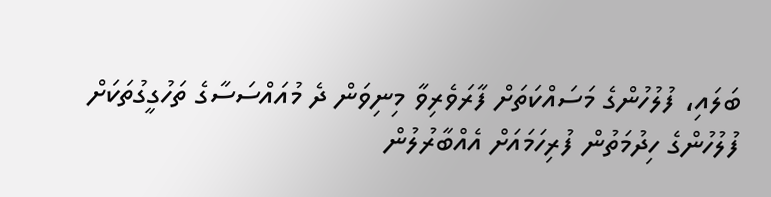ބަލައި، ފުލުހުންގެ މަސައްކަތަށް ފާރަވެރިވާ މިނިވަން ދެ މުއައްސަސާގެ ތަހުގީގުތަކަށް ފުލުހުންގެ ހިދުމަތުން ފުރިހަމައަށް އެއްބާރުލުން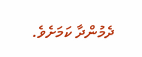ދެމުންދާ ކަމަށެވެ.